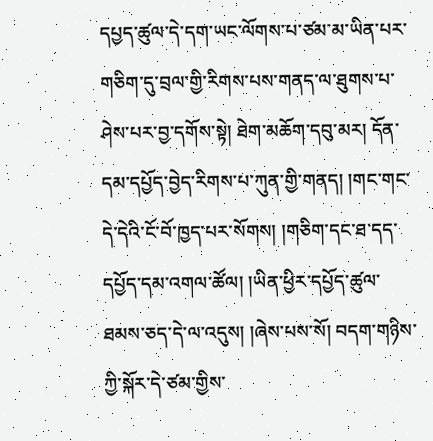དཔྱད་ཚུལ་དེ་དག་ཡང་ལོགས་པ་ཙམ་མ་ཡིན་པར་གཅིག་དུ་བྲལ་གྱི་རིགས་པས་གནད་ལ་ཐུགས་པ་ཤེས་པར་བྱ་དགོས་སྟེ། ཐེག་མཆོག་དབུ་མར། དོན་དམ་དཔྱོད་བྱེད་རིགས་པ་ཀུན་གྱི་གནད། །གང་གང་དེ་དེའི་ངོ་བོ་ཁྱད་པར་སོགས། །གཅིག་དང་ཐ་དད་དཔྱོད་དམ་འགལ་ཚོལ། །ཡིན་ཕྱིར་དཔྱོད་ཚུལ་ཐམས་ཅད་དེ་ལ་འདུས། །ཞེས་པས་སོ། བདག་གཉིས་ཀྱི་སྐོར་དེ་ཙམ་གྱིས་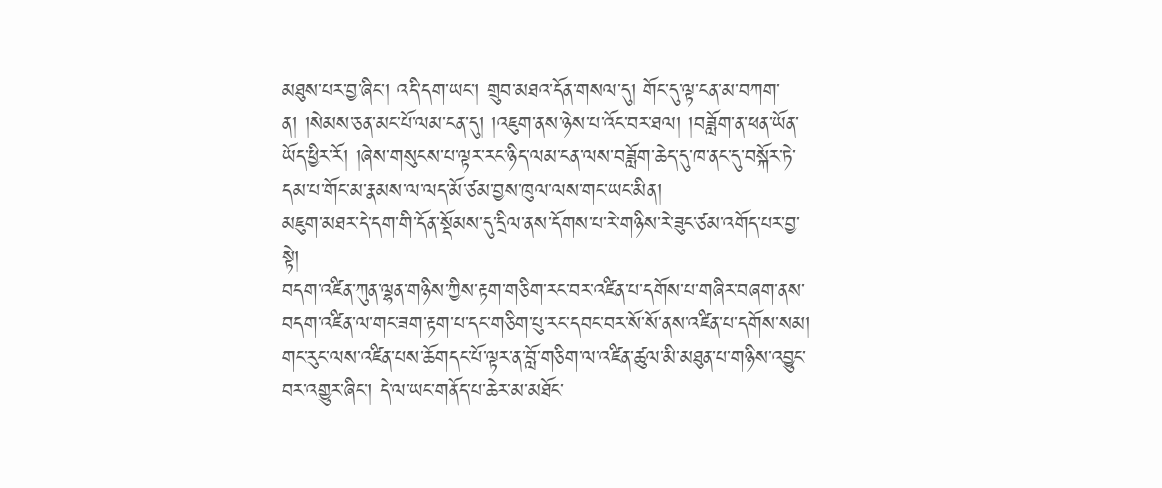མཐུས་པར་བྱ་ཞིང་། འདི་དག་ཡང་། གྲུབ་མཐའ་དོན་གསལ་དུ། གོང་དུ་ལྟ་ངན་མ་བཀག་ན། །སེམས་ཅན་མང་པོ་ལམ་ངན་དུ། །འཇུག་ནས་ཉེས་པ་འོང་བར་ཐལ། །བཟློག་ན་ཕན་ཡོན་ཡོད་ཕྱིར་རོ། །ཞེས་གསུངས་པ་ལྟར་རང་ཉིད་ལམ་ངན་ལས་བཟློག་ཆེད་དུ་ཁ་ནང་དུ་བསྐོར་ཏེ་དམ་པ་གོང་མ་རྣམས་ལ་ལད་མོ་ཙམ་བྱས་ཁུལ་ལས་གང་ཡང་མིན།
མཇུག་མཐར་དེ་དག་གི་དོན་སྡོམས་དུ་དྲིལ་ནས་དོགས་པ་རེ་གཉིས་རེ་ཟུང་ཙམ་འགོད་པར་བྱ་སྟེ།
བདག་འཛིན་ཀུན་ལྷན་གཉིས་ཀྱིས་རྟག་གཅིག་རང་བར་འཛིན་པ་དགོས་པ་གཞིར་བཞག་ནས་བདག་འཛིན་ལ་གང་ཟག་རྟག་པ་དང་གཅིག་པུ་རང་དབང་བར་སོ་སོ་ནས་འཛིན་པ་དགོས་སམ། གང་རུང་ལས་འཛིན་པས་ཆོགདང་པོ་ལྟར་ན་བློ་གཅིག་ལ་འཛིན་ཚུལ་མི་མཐུན་པ་གཉིས་འབྱུང་བར་འགྱུར་ཞིང་། དེ་ལ་ཡང་གནོད་པ་ཆེར་མ་མཐོང་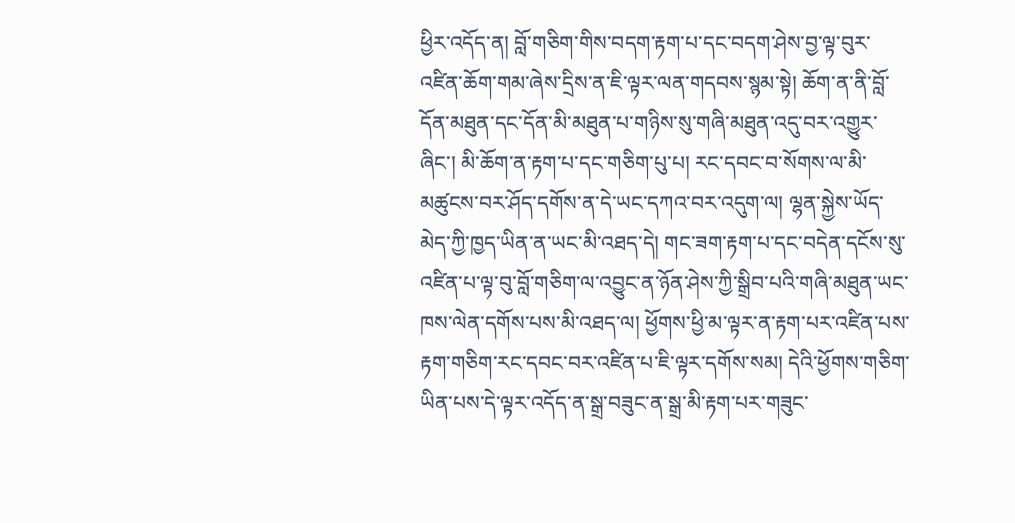ཕྱིར་འདོད་ན། བློ་གཅིག་གིས་བདག་རྟག་པ་དང་བདག་ཤེས་བྱ་ལྟ་བུར་འཛིན་ཆོག་གམ་ཞེས་དྲིས་ན་ཇི་ལྟར་ལན་གདབས་སྙམ་སྟེ། ཆོག་ན་ནི་བློ་དོན་མཐུན་དང་དོན་མི་མཐུན་པ་གཉིས་སུ་གཞི་མཐུན་འདུ་བར་འགྱུར་ཞིང་། མི་ཆོག་ན་རྟག་པ་དང་གཅིག་པུ་པ། རང་དབང་བ་སོགས་ལ་མི་མཚུངས་བར་ཤོད་དགོས་ན་དེ་ཡང་དཀའ་བར་འདུག་ལ། ལྷན་སྐྱེས་ཡོད་མེད་ཀྱི་ཁྱད་ཡིན་ན་ཡང་མི་འཐད་དེ། གང་ཟག་རྟག་པ་དང་བདེན་དངོས་སུ་འཛིན་པ་ལྟ་བུ་བློ་གཅིག་ལ་འབྱུང་ན་ཉོན་ཤེས་ཀྱི་སྒྲིབ་པའི་གཞི་མཐུན་ཡང་ཁས་ལེན་དགོས་པས་མི་འཐད་ལ། ཕྱོགས་ཕྱི་མ་ལྟར་ན་རྟག་པར་འཛིན་པས་རྟག་གཅིག་རང་དབང་བར་འཛིན་པ་ཇི་ལྟར་དགོས་སམ། དེའི་ཕྱོགས་གཅིག་ཡིན་པས་དེ་ལྟར་འདོད་ན་སྒྲ་བཟུང་ན་སྒྲ་མི་རྟག་པར་གཟུང་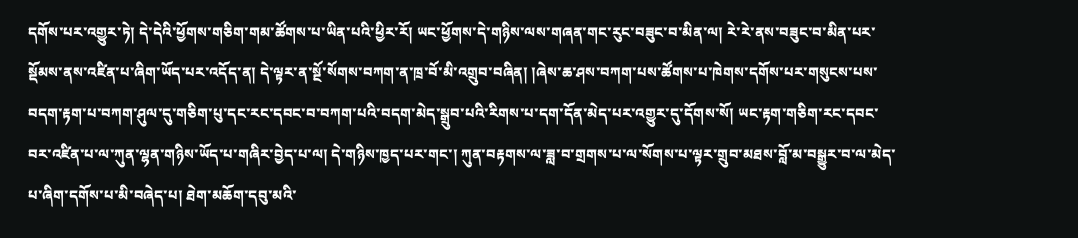དགོས་པར་འགྱུར་ཏེ། དེ་དེའི་ཕྱོགས་གཅིག་གམ་ཚོགས་པ་ཡིན་པའི་ཕྱིར་རོ། ཡང་ཕྱོགས་དེ་གཉིས་ལས་གཞན་གང་རུང་བཟུང་བ་མིན་ལ། རེ་རེ་ནས་བཟུང་བ་མིན་པར་སྡོམས་ནས་འཛིན་པ་ཞིག་ཡོད་པར་འདོད་ན། དེ་ལྟར་ན་སྔོ་སོགས་བཀག་ན་ཁྲ་བོ་མི་འགྲུབ་བཞིན། །ཞེས་ཆ་ཤས་བཀག་པས་ཚོགས་པ་ཁེགས་དགོས་པར་གསུངས་པས་བདག་རྟག་པ་བཀག་ཤུལ་དུ་གཅིག་པུ་དང་རང་དབང་བ་བཀག་པའི་བདག་མེད་སྒྲུབ་པའི་རིགས་པ་དག་དོན་མེད་པར་འགྱུར་དུ་དོགས་སོ། ཡང་རྟག་གཅིག་རང་དབང་བར་འཛིན་པ་ལ་ཀུན་ལྷན་གཉིས་ཡོད་པ་གཞིར་བྱེད་པ་ལ། དེ་གཉིས་ཁྱད་པར་གང་། ཀུན་བརྟགས་ལ་ཟླ་བ་གྲགས་པ་ལ་སོགས་པ་ལྟར་གྲུབ་མཐས་བློ་མ་བསྒྱུར་བ་ལ་མེད་པ་ཞིག་དགོས་པ་མི་བཞེད་པ། ཐེག་མཆོག་དབུ་མའི་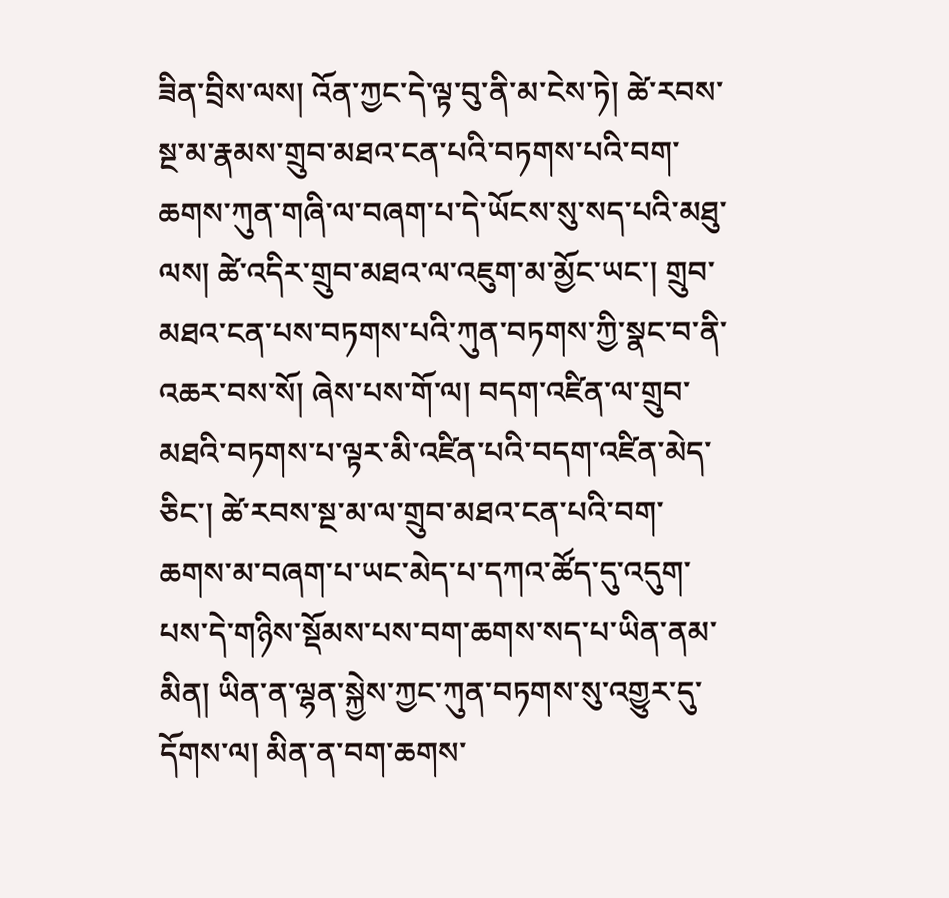ཟིན་བྲིས་ལས། འོན་ཀྱང་དེ་ལྟ་བུ་ནི་མ་ངེས་ཏེ། ཚེ་རབས་སྔ་མ་རྣམས་གྲུབ་མཐའ་ངན་པའི་བཏགས་པའི་བག་ཆགས་ཀུན་གཞི་ལ་བཞག་པ་དེ་ཡོངས་སུ་སད་པའི་མཐུ་ལས། ཚེ་འདིར་གྲུབ་མཐའ་ལ་འཇུག་མ་མྱོང་ཡང་། གྲུབ་མཐའ་ངན་པས་བཏགས་པའི་ཀུན་བཏགས་ཀྱི་སྣང་བ་ནི་འཆར་བས་སོ། ཞེས་པས་གོ་ལ། བདག་འཛིན་ལ་གྲུབ་མཐའི་བཏགས་པ་ལྟར་མི་འཛིན་པའི་བདག་འཛིན་མེད་ཅིང་། ཚེ་རབས་སྔ་མ་ལ་གྲུབ་མཐའ་ངན་པའི་བག་ཆགས་མ་བཞག་པ་ཡང་མེད་པ་དཀའ་ཚོད་དུ་འདུག་པས་དེ་གཉིས་སྡོམས་པས་བག་ཆགས་སད་པ་ཡིན་ནམ་མིན། ཡིན་ན་ལྷན་སྐྱེས་ཀྱང་ཀུན་བཏགས་སུ་འགྱུར་དུ་དོགས་ལ། མིན་ན་བག་ཆགས་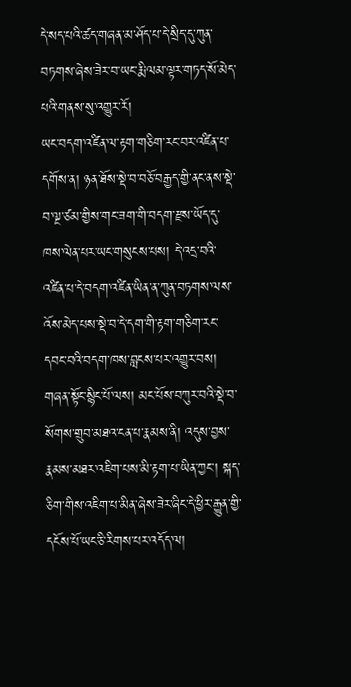དེ་སད་པའི་ཚད་གཞན་མ་ཤོད་པ་དེ་སྲིད་དུ་ཀུན་བཏགས་ཞེས་ཟེར་བ་ཡང་རྨི་ལམ་ལྟར་གཏད་སོ་མེད་པའི་གནས་སུ་འགྱུར་རོ།
ཡང་བདག་འཛིན་ལ་རྟག་གཅིག་རང་བར་འཛིན་པ་དགོས་ན། ཉན་ཐོས་སྡེ་བ་བཅོ་བརྒྱད་གྱི་ནང་ནས་སྡེ་བ་ལྔ་ཙམ་གྱིས་གང་ཟག་གི་བདག་རྫས་ཡོད་དུ་ཁས་ལེན་པར་ཡང་གསུངས་པས། དེ་འདྲ་བའི་འཛིན་པ་དེ་བདག་འཛིན་ཡིན་ན་ཀུན་བཏགས་ལས་འོས་མེད་པས་སྡེ་བ་དེ་དག་གི་རྟག་གཅིག་རང་དབང་བའི་བདག་ཁས་བླངས་པར་འགྱུར་བས། གཞན་སྟོང་སྙིང་པོ་ལས། མང་པོས་བཀུར་བའི་སྡེ་བ་སོགས་གྲུབ་མཐའ་ངན་པ་རྣམས་ནི། འདུས་བྱས་རྣམས་མཐར་འཇིག་པས་མི་རྟག་པ་ཡིན་ཀྱང་། སྐད་ཅིག་གིས་འཇིག་པ་མིན་ཞེས་ཟེར་ཞིང་དེ་ཕྱིར་རྒྱུན་གྱི་དངོས་པོ་ཡང་ཅི་རིགས་པར་འདོད་ལ།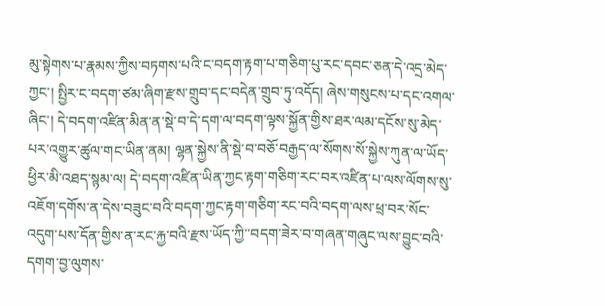མུ་སྟེགས་པ་རྣམས་ཀྱིས་བཏགས་པའི་ང་བདག་རྟག་པ་གཅིག་པུ་རང་དབང་ཅན་དེ་འདྲ་མེད་ཀྱང་། སྤྱིར་ང་བདག་ཙམ་ཞིག་རྫས་གྲུབ་དང་བདེན་གྲུབ་ཏུ་འདོད། ཞེས་གསུངས་པ་དང་འགལ་ཞིང་། དེ་བདག་འཛིན་མིན་ན་སྡེ་བ་དེ་དག་ལ་བདག་ལྟས་སྐྱོན་གྱིས་ཐར་ལམ་དངོས་སུ་མེད་པར་འགྱུར་ཚུལ་གང་ཡིན་ནམ། ལྷན་སྐྱེས་ནི་སྡེ་བ་བཅོ་བརྒྱད་ལ་སོགས་སོ་སྐྱེས་ཀུན་ལ་ཡོད་ཕྱིར་མི་འཐད་སྙམ་ལ། དེ་བདག་འཛིན་ཡིན་ཀྱང་རྟག་གཅིག་རང་བར་འཛིན་པ་ལས་ལོགས་སུ་འཇོག་དགོས་ན་དེས་བཟུང་བའི་བདག་ཀྱང་རྟག་གཅིག་རང་བའི་བདག་ལས་ཕྲ་བར་སོང་འདུག་པས་དོན་གྱིས་ན་རང་རྐྱ་བའི་རྫས་ཡོད་ཀྱི་་བདག་ཟེར་བ་གཞན་གཞུང་ལས་བྱུང་བའི་དགག་བྱ་ལུགས་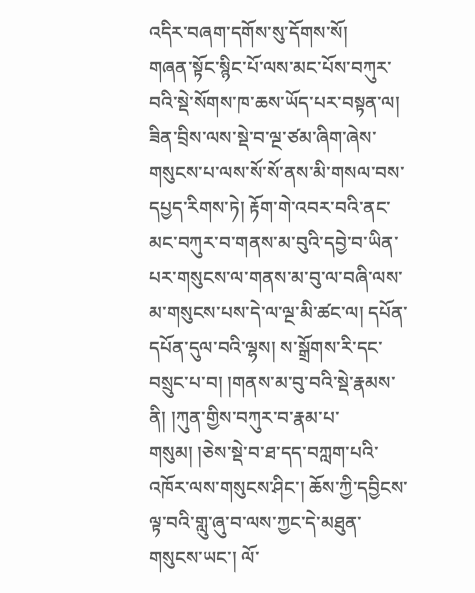འདིར་བཞག་དགོས་སུ་དོགས་སོ།
གཞན་སྟོང་སྙིང་པོ་ལས་མང་པོས་བཀུར་བའི་སྡེ་སོགས་ཁ་ཆས་ཡོད་པར་བསྟན་ལ། ཟིན་བྲིས་ལས་སྡེ་བ་ལྔ་ཙམ་ཞིག་ཞེས་གསུངས་པ་ལས་སོ་སོ་ནས་མི་གསལ་བས་དཔྱད་རིགས་ཏེ། རྟོག་གེ་འབར་བའི་ནང་མང་བཀུར་བ་གནས་མ་བུའི་དབྱེ་བ་ཡིན་པར་གསུངས་ལ་གནས་མ་བུ་ལ་བཞི་ལས་མ་གསུངས་པས་དེ་ལ་ལྔ་མི་ཚང་ལ། དཔོན་དཔོན་དུལ་བའི་ལྷས། ས་སྒྲོགས་རི་དང་བསྲུང་པ་བ། །གནས་མ་བུ་བའི་སྡེ་རྣམས་ནི། །ཀུན་གྱིས་བཀུར་བ་རྣམ་པ་གསུམ། །ཅེས་སྡེ་བ་ཐ་དད་བཀླག་པའི་འཁོར་ལས་གསུངས་ཤིང་། ཆོས་ཀྱི་དབྱིངས་ལྟ་བའི་གླུ་ཞུ་བ་ལས་ཀྱང་དེ་མཐུན་གསུངས་ཡང་། ལོ་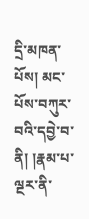དྲི་མཁན་པོས། མང་པོས་བཀུར་བའི་དབྱེ་བ་ནི། །རྣམ་པ་ལྔར་ནི་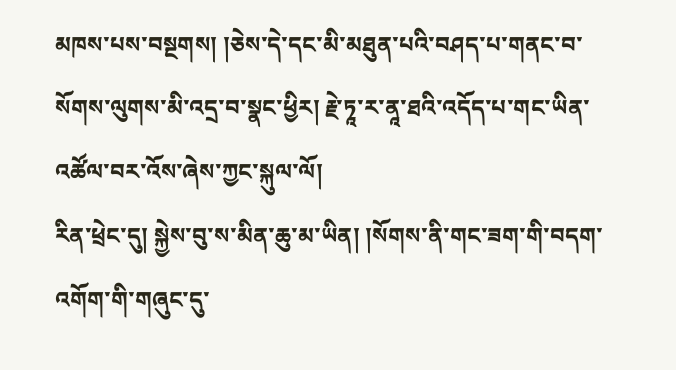མཁས་པས་བསྔགས། །ཅེས་དེ་དང་མི་མཐུན་པའི་བཤད་པ་གནང་བ་སོགས་ལུགས་མི་འདྲ་བ་སྣང་ཕྱིར། རྗེ་ཏཱ་ར་ནཱ་ཐའི་འདོད་པ་གང་ཡིན་འཚོལ་བར་འོས་ཞེས་ཀྱང་སྐུལ་ལོ།
རིན་ཕྲེང་དུ། སྐྱེས་བུ་ས་མིན་ཆུ་མ་ཡིན། །སོགས་ནི་གང་ཟག་གི་བདག་འགོག་གི་གཞུང་དུ་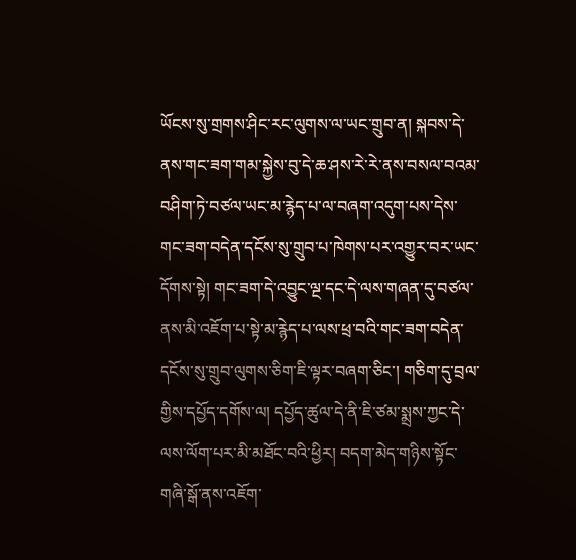ཡོངས་སུ་གྲགས་ཤིང་རང་ལུགས་ལ་ཡང་གྲུབ་ན། སྐབས་དེ་ནས་གང་ཟག་གམ་སྐྱེས་བུ་དེ་ཆ་ཤས་རེ་རེ་ནས་བསལ་བའམ་བཤིག་ཏེ་བཙལ་ཡང་མ་རྙེད་པ་ལ་བཞག་འདུག་པས་དེས་གང་ཟག་བདེན་དངོས་སུ་གྲུབ་པ་ཁེགས་པར་འགྱུར་བར་ཡང་དོགས་སྟེ། གང་ཟག་དེ་འབྱུང་ལྔ་དང་དེ་ལས་གཞན་དུ་བཙལ་ནས་མི་འཇོག་པ་སྟེ་མ་རྙེད་པ་ལས་ཕྲ་བའི་གང་ཟག་བདེན་དངོས་སུ་གྲུབ་ལུགས་ཅིག་ཇི་ལྟར་བཞག་ཅིང་། གཅིག་དུ་བྲལ་གྱིས་དཔྱོད་དགོས་ལ། དཔྱོད་ཚུལ་དེ་ནི་ཇི་ཙམ་སྨྲས་ཀྱང་དེ་ལས་ལོག་པར་མི་མཐོང་བའི་ཕྱིར། བདག་མེད་གཉིས་སྟོང་གཞི་སྒོ་ནས་འཇོག་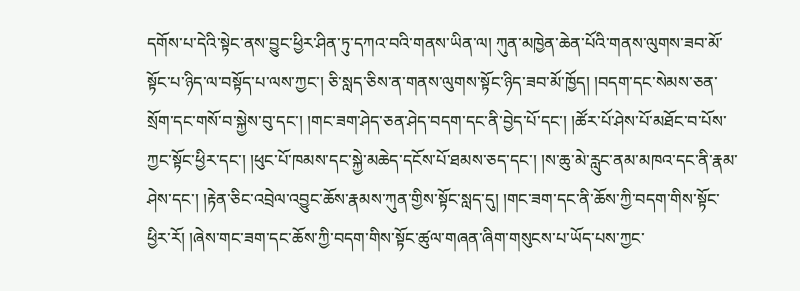དགོས་པ་དེའི་སྟེང་ནས་བྱུང་ཕྱིར་ཤིན་ཏུ་དཀའ་བའི་གནས་ཡིན་ལ། ཀུན་མཁྱེན་ཆེན་པོའི་གནས་ལུགས་ཟབ་མོ་སྟོང་པ་ཉིད་ལ་བསྟོད་པ་ལས་ཀྱང་། ཅི་སླད་ཅིས་ན་གནས་ལུགས་སྟོང་ཉིད་ཟབ་མོ་ཁྱོད། །བདག་དང་སེམས་ཅན་སྲོག་དང་གསོ་བ་སྐྱེས་བུ་དང་། །གང་ཟག་ཤེད་ཅན་ཤེད་བདག་དང་ནི་བྱེད་པོ་དང་། །ཚོར་པོ་ཤེས་པོ་མཐོང་བ་པོས་ཀྱང་སྟོང་ཕྱིར་དང་། །ཕུང་པོ་ཁམས་དང་སྐྱེ་མཆེད་དངོས་པོ་ཐམས་ཅད་དང་། །ས་ཆུ་མེ་རླུང་ནམ་མཁའ་དང་ནི་རྣམ་ཤེས་དང་། །རྟེན་ཅིང་འབྲེལ་འབྱུང་ཆོས་རྣམས་ཀུན་གྱིས་སྟོང་སླད་དུ། །གང་ཟག་དང་ནི་ཆོས་ཀྱི་བདག་གིས་སྟོང་ཕྱིར་རོ། །ཞེས་གང་ཟག་དང་ཆོས་ཀྱི་བདག་གིས་སྟོང་ཚུལ་གཞན་ཞིག་གསུངས་པ་ཡོད་པས་ཀྱང་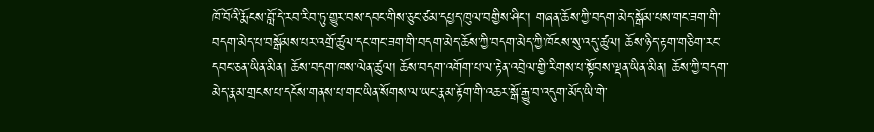ཁོ་བོའི་རྨོངས་བློ་དེ་རབ་རིབ་ཏུ་གྱུར་བས་དབང་གིས་ཅུང་ཙམ་དཔྱད་ཁུལ་བགྱིས་ཤིང་། གཞན་ཆོས་ཀྱི་བདག་མེད་སྒོམ་པས་གང་ཟག་གི་བདག་མེད་པ་བསྒོམས་པར་འགྲོ་ཚུལ་དང་གང་ཟག་གི་བདག་མེད་ཆོས་ཀྱི་བདག་མེད་ཀྱི་ཁོངས་སུ་འདུ་ཚུལ། ཆོས་ཉིད་རྟག་གཅིག་རང་དབང་ཅན་ཡིན་མིན། ཆོས་བདག་ཁས་ལེན་ཚུལ། ཆོས་བདག་འགོག་པ་ལ་རྟེན་འབྲེལ་གྱི་རིགས་པ་སྟོབས་ལྡན་ཡིན་མིན། ཆོས་ཀྱི་བདག་མེད་རྣམ་གྲངས་པ་དངོས་གནས་པ་གང་ཡིན་སོགས་ལ་ཡང་རྣམ་རྟོག་གི་འཆར་སྒོ་རྒྱུ་བ་འདུག་མོད་ཡི་གེ་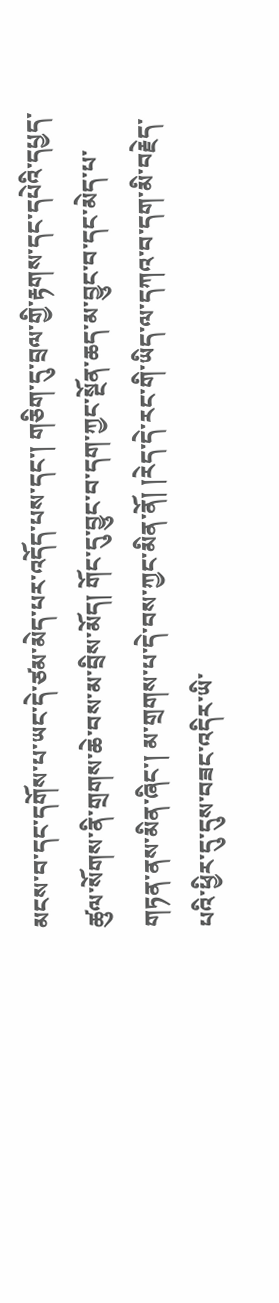མངས་བ་དང་དགོས་པ་ཡང་དེ་ཙམ་མེད་པར་འདོད་པས་དང་། གཅིག་དུ་བྲལ་གྱི་རྟགས་དང་དཔེའི་དཔྱད་ཚུལ་སོགས་ནི་གྲགས་ཆེ་བས་མ་བྲིས་མོད། གོང་དུ་བྱུང་བ་དག་ཀྱང་སྔོན་ཆད་མ་བྱུང་བ་དང་མེད་པ་གཏན་ནས་མིན་ཞིང་། མ་གྲགས་པ་དེ་བས་ཀྱང་མིན་ནོ། །རེད་དེ་རང་གི་ཡིད་ལ་དཀའ་བ་དག་མི་བརྗེད་པའི་ཕྱིར་དུ་དུས་བཟང་འདིར་ཡི་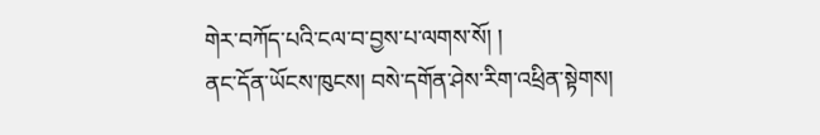གེར་བཀོད་པའི་ངལ་བ་བྱས་པ་ལགས་སོ། །
ནང་དོན་ཡོངས་ཁུངས། བསེ་དགོན་ཤེས་རིག་འཕྲིན་སྟེགས།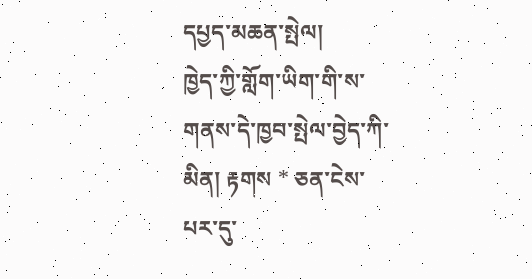དཔྱད་མཆན་སྤེལ།
ཁྱེད་ཀྱི་གློག་ཡིག་གི་ས་གནས་དེ་ཁྱབ་སྤེལ་བྱེད་ཀི་མིན། རྟགས * ཅན་ངེས་པར་དུ་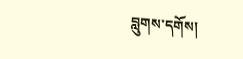བླུགས་དགོས།